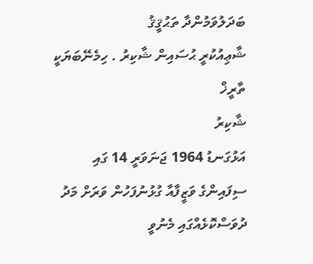ބަދަލުވަމުންދާ ތަޙުޤީޤު
ޝާޢިއުކުރީ ޙުސައިން ޝާކިރު . ހިމެނޭބަޔަކީ ތާރީޚް
ޝާކިރު
އަޅުގަނޑު 1964 ޖަނަވަރީ 14 ގައި ސިފައިންގެ ވަޒީފާއާ ގުޅުނުފަހުން ވަރަށް މަދު ދުވަސްކޮޅެއްގައި މެނުވީ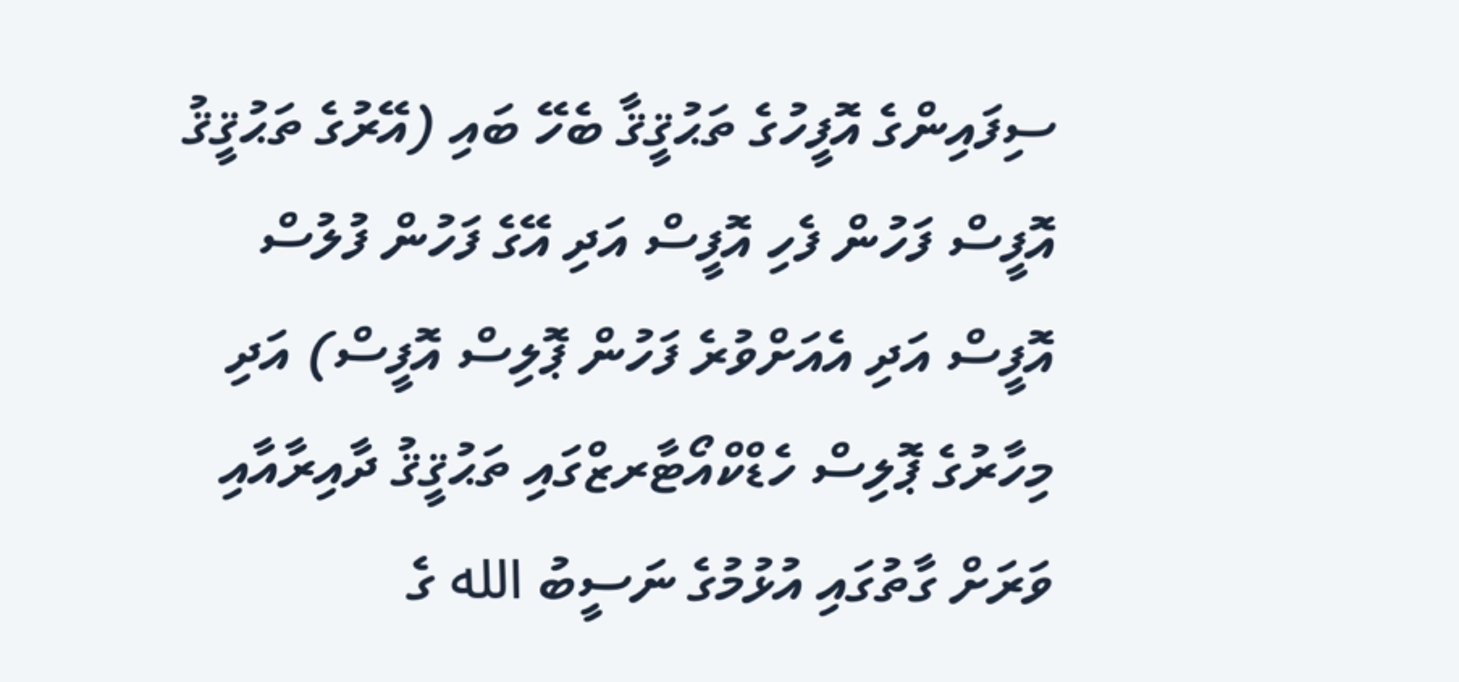ސިފައިންގެ އޮފީހުގެ ތަޙުޤީޤާ ބެހޭ ބައި (އޭރުގެ ތަޙުޤީޤު އޮފީސް ފަހުން ފެހި އޮފީސް އަދި އޭގެ ފަހުން ފުލުސް އޮފީސް އަދި އެއަށްވުރެ ފަހުން ޕޮލިސް އޮފީސް) އަދި މިހާރުގެ ޕޮލިސް ހެޑްކްއޯޓާރޒްގައި ތަޙުޤީޤު ދާއިރާއާއި ވަރަށް ގާތުގައި އުޅުމުގެ ނަސީބު الله ގެ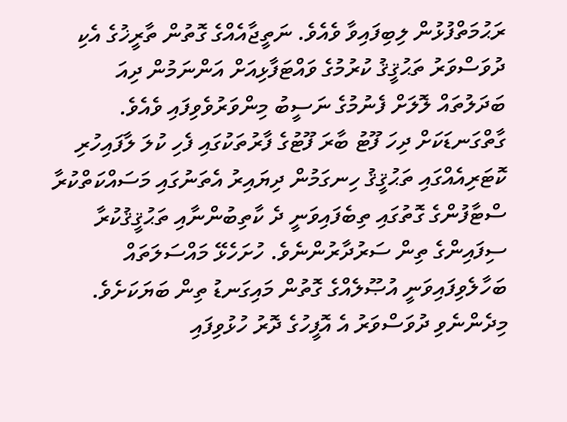ރަޙުމަތްފުޅުން ލިބިފައިވާ ވެއެވެ. ނަތީޖާއެއްގެ ގޮތުން ތާރީޚުގެ އެކި ދުވަސްވަރު ތަޙުޤީޤު ކުރުމުގެ ވައްޓަފާޅިއަށް އަންނަމުން ދިއަ ބަދަލުތައް ލޮލަށް ފެނުމުގެ ނަސީބު މިންވަރުވެވިފައި ވެއެވެ.
ގާތްގަނޑަކަށް ދިހަ ފޫޓު ބާރަ ފޫޓުގެ ފާރުތަކުގައި ފެހި ކުލަ ލާފައިހުރި ކޮޓަރިއެއްގައި ތަޙުޤީޤު ހިނގަމުން ދިޔައިރު އެތަނުގައި މަސައްކަތްކުރާ ސްޓާފުންގެ ގޮތުގައި ތިބެފައިވަނީ ދެ ކާތިބުންނާއި ތަޙުޤީޤުކުރާ ސިފައިންގެ ތިން ސަރުދާރުންނެވެ. ހުށަހެޅޭ މައްސަލަތައް ބަހާލެވިފައިވަނީ އުޞޫލެއްގެ ގޮތުން މައިގަނޑު ތިން ބަޔަކަށެވެ.
މިދެންނެވި ދުވަސްވަރު އެ އޮފީހުގެ ދޮރު ހުޅުވިފައި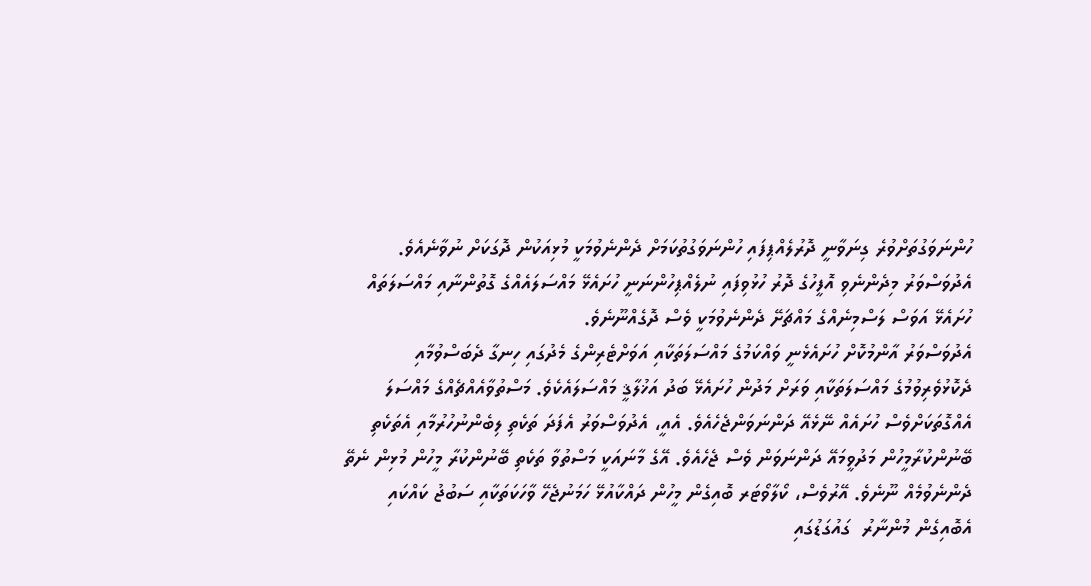ހުންނަވަގުތަށްވުރެ ގިނަވާނީ ދޮރުލެއްޕިފައި ހުންނަވަގުތުކަމަށް ދެންނެވުމަކީ މުޅިއަކުން ދޮގަކަށް ނުވާނެއެވެ. އެދުވަސްވަރު މިދެންނެވި އޮފީހުގެ ދޮރު ހުޅުވިފައި ނުލެއްޕިހުންނަނީ ހުށައެޅޭ މައްސަލައެއްގެ ގޮތުންނާއި މައްސަލަތައް ހުށައެޅޭ އަވަސް ލަސްމިނެއްގެ މައްޗަށޭ ދެންނެވުމަކީ ވެސް ދޮގެއްނޫނެވެ.
އެދުވަސްވަރު އާންމުކޮށް ހުށައެޅެނީ ވައްކަމުގެ މައްސަލަތަކާއި އަވަށްޓެރިންގެ މެދުގައި ހިނގާ ދެބަސްވުމާއި ދެކޮޅުވެރިވުމުގެ މައްސަލަތަކާއި ވަރަށް މަދުން ހުށައެޅޭ ބަދު އަޚުލާޤީ މައްސަލައެކެވެ. މަސްތުވާއެއްޗެއްގެ މައްސަލަ އެއްގޮތަކަށްވެސް ހުށައެއް ނޭޅެއޭ ދަންނަވަންޖެހެއެވެ. އެއީ، އެދުވަސްވަރު އެފަދަ ތަކެތި ލިބެންނުހުރުމާއި އެތަކެތި ބޭނުންކުރާމީހުން މަދުވީމައޭ ދަންނަވަން ވެސް ޖެހެއެވެ. އޭގެ މާނައަކީ މަސްތުވާ ތަކެތި ބޭނުންކުރާ މީހުން މުޅިން ނެތޭ ދެންނެވުމެއް ނޫނެވެ. އޭރުވެސް، ކޯލާވޯޓަރ ބޮއިގެން މީހުން ދައްކާއުޅޭ ހަމަނުޖެހޭ ވާހަކަތަކާއި ސަބުޖު ކައްކައި އެބޮއިގެން މުންނާރު  ގައުގަޑުގައި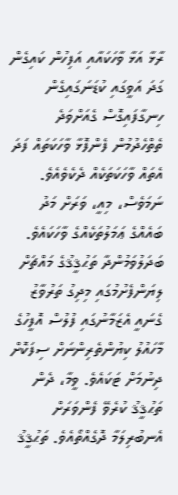ރާޅާ އަޅާ ވާހަކައާއި އަފިހުން ކައިގެން ގަދަ އަވީގައި ކުޑަނަގައިގެން ހިނގާފައިގޮސް ގެއަށްވަދެ ތެތްހެދުމުން ފެންފޮޅާ ވާހަކަތައް ފަދަ އެތައް ވާހަކަތަކެއް ދެކެވެއެވެ. ނަމަވެސް، މިއީ، ވަރަށް މަދު ބައެއްގެ ޢަމަލުތަކެއްގެ ވާހަކައެވެ.
ބަދަލުވަމުންދާ ތަޙުޤީޤުގެ މައްޗަށް ލިޔަންފެށުމުގައި މިދިގު ތަރުވާޒު ގެނައީ އެޒަމާނުގައި ފުލުސް އޮފީހުގެ  މާހައުލު ކިޔުންތެރިންނަށް ސިފަކޮށް ދިނުމަށް ޓަކައެވެ. ވީމާ، ދެން ތަޙުޤީޤު ކުރެވޭ ފެންވަރަށް އެނބުރިލަމާ ދޮގެއްތޯއެވެ. ތަޙުޤީޤު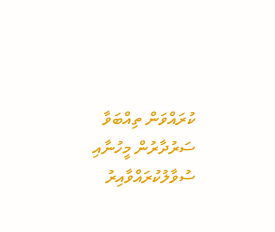ކުރައްވަން ތިއްބަވާ ސަރުދާރުން މީހުނާއި ސުވާލުކުރައްވާއިރު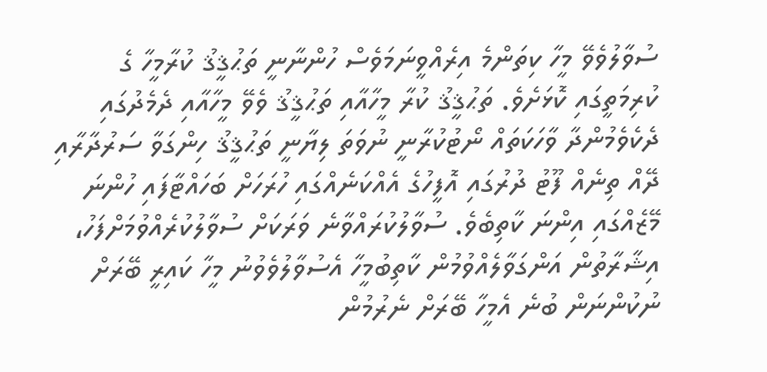ސުވާލުވެވޭ މީހާ ކިތަންމެ އިރެއްވީނަމަވެސް ހުންނާނީ ތަޙުޤީޤު ކުރާމީހާ ގެ ކުރިމަތީގައި ކޮޅަށެވެ. ތަޙުޤީޤު ކުރާ މީހާއާއި ތަޙުޤީޤު ވެވޭ މީހާއާއި ދެމެދުގައި ދެކެވެމުންދާ ވާހަކަތައް ނޯޓުކުރާނީ ނުވަތަ ލިޔާނީ ތަޙުޤީޤު ހިންގަވާ ސަރުދާރާއި ދޭއް ތިނެއް ފޫޓު ދުރުގައި އޮފީހުގެ އެއްކަނެއްގައި ހުރަހަށް ބަހައްޓާފައި ހުންނަ މޭޒެއްގައި އިންނަ ކާތިބެވެ. ސުވާލުކުރައްވާނެ ވަރަކަށް ސުވާލުކުރެއްވުމަށްފަހު، އިޝާރާތުން އަންގަވާލެއްވުމުން ކާތިބުމީހާ އެސުވާލުވެވުނު މީހާ ކައިރީ ބޭރަށް ނުކުންނަން ބުނެ އެމީހާ ބޭރަށް ނެރުމުން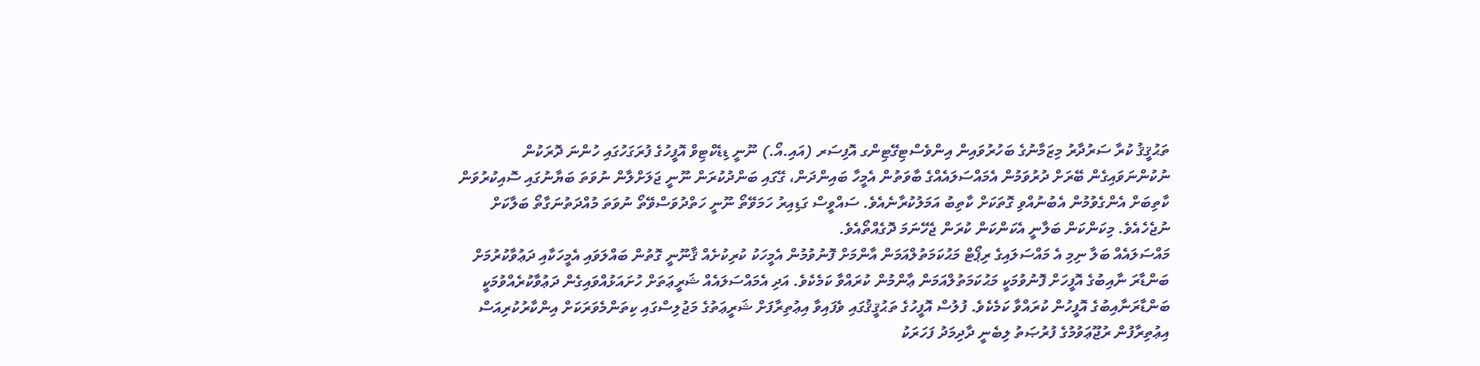ތަޙުޤީޤު ކުރާ ސަރުދާރު މިޒަމާނުގެ ބަހުރުވައިން އިންވެސްޓިގޭޓިންގ އޮފިސަރ (އައި.އޯ.) ނޫނީ ޑިޑެކްޓިވް އޮފީހުގެ ފުރަގަހުގައި ހުންނަ ދޮރަކުން ނުކުންނަވައިގެން ބޭރަށް ދުރުވަމުން އެމައްސަލައެއްގެ ބާވަތުން އެމީހާ ބައިންދަން، ގޭގައި ބަންދުކުރަން ނޫނީ ޖަލަށްލާން ނުވަތަ ބަޔާނުގައި ސޮއިކުރުވަން ކާތިބަށް އެންގެވުމުން އެބުނުއްވި ގޮތަކަށް ކާތިބު އަމަލުކުރާނެއެވެ. ސައްވީސް ގަޑިއިރު ހަމަވޭތޯ ނޫނީ ހަތްދުވަސްވޭތޯ ނުވަތަ މުއްދަތުނަގާތޯ ބަލާކަށް ނުޖެހެއެވެ. މިކަންކަން ބަލާނީ އެކަންކަން ކުރަން ޖެހޭނަމަ ދޮގެއްތޯއެވެ.
މައްސަލައެއް ބަލާ ނިމި އެ މައްސަލައިގެ ރިޕޯޓް މަޙުކަމަތުލްއަމަން އާންމަށް ފޮނުވުމުން އެމީހަކު ކުރިކުށެއް ޤާނޫނީ ގޮތުން ބައްލަވައި އެމީހަކާއި ދަޢުވާކުރުމަށް ބަންޑާރަ ނާއިބުގެ އޮފީހަށް ފޮނުވުމަކީ މަޙުކަމަތުލްއަމަން ޢާންމުން ކުރައްވާ ކަމެކެވެ. އަދި އެމައްސަލައެއް ޝަރީޢަތަށް ހުށައަޅުއްވައިގެން ދަޢުވާކުރެއްވުމަކީ ބަންޑާރަނާއިބުގެ އޮފީހުން ކުރައްވާ ކަމެކެވެ. ފުލުސް އޮފީހުގެ ތަޙުޤީޤުގައި ވެފައިވާ އިޢުތިރާފަށް ޝަރީޢަތުގެ މަޖުލިސްގައި ކިތަންމެވަރަކަށް އިންކާރުކުރިއަސް އިޢުތިރާފުން ރުޖޫޢަވުމުގެ ފުރުޞަތު ލިބެނީ ދާދިމަދު ފަހަރަކު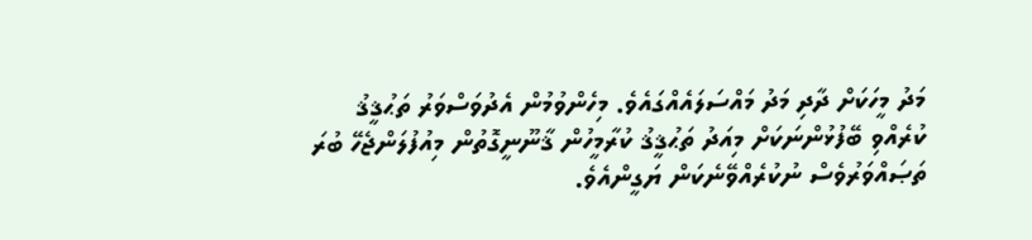މަދު މީހަކަށް ދާދި މަދު މައްސަލައެއްގައެވެ. މިހެންވުމުން އެދުވަސްވަރު ތަޙުޤީޤު ކުރެއްވި ބޭފުޅުންނަކަށް މިއަދު ތަޙުޤީޤު ކުރާމީހުން ޤާނޫނީގޮތުން މިއުފުލަންޖެހޭ ބުރަ ތަޞައްވަރުވެސް ނުކުރެއްވޭނެކަން ޔަގީންއެވެ.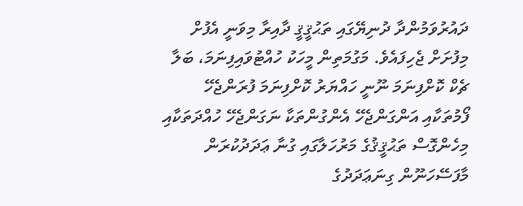ދައުރުވަމުންދާ ދުނިޔޭގައި ތަޙުޤީޤީ ދާއިރާ މިވަނީ އެފުށް މިފުށަށް ޖެހިފައެވެ. މަގުމަތިން މީހަކު ހުއްޓުވައިފިނަމަ، ބަލާ ޗެކް ކޮށްފިނަމަ ނޫނީ ހައްޔަރު ކޮށްފިނަމަ ފުރަންޖެހޭ ފޯމުތަކާއި އަންގަންޖެހޭ އެންގުންތަކާ ނަގަންޖެހޭ ހުއްދަތަކާއި މިހެންގޮސް ތަޙުޤީޤުގެ މަރުހަލާގައި ގުނާ ޢަދަދުކުރަން މާފަސޭހަނޫން ގިނަޢަދަދުގެ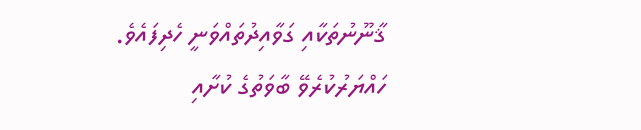ޤާނޫނުތަކާއި ގަވާއިދުތައްވަނީ ހެދިފައެވެ. ހައްޔަރުކުރެވޭ ބާވަތުގެ ކުށާއި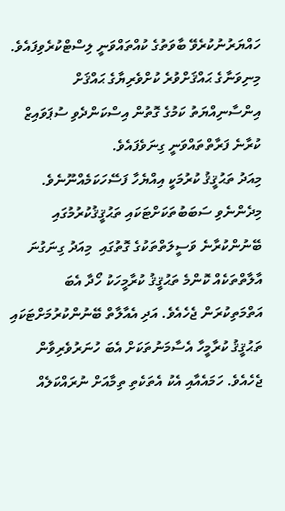ހައްޔަރުނުކުރެވޭ ބާވަތުގެ ކުއްތައްވަނީ ލިސްޓްކުރެވިފައެވެ. މިނިވަނާގެ ޙައްޤަށްވުރެ ކުށްވެރިޔާގެ ޙައްޤަށް އިންސާނިއްޔަތު ކަމުގެ ގޮތުން އިސްކަންދެވި ސުޕަވައިޒް ކުރާނެ ފަރާތްތައްވަނީ ގިނަވެފައެވެ.
މިއަދު ތަޙުޤީޤު ކުރުމަކީ އިއްޔެހާ ފަސޭހަކަމެއްނޫނެވެ. މިދެންނެވި ސަބަބުތަކަށްޓަކައި ތަޙުޤީޤުކުރުމުގައި ބޭނުންކުރާނެ ވަސީލަތްތަކުގެ ގޮތުގައި  މިއަދު ގިނަގުނަ އާލާތްތަކެއް ކޮންމެ ތަޙުޤީޤު ކުރާމީހަކު ހޯދާ އެބަ އަތްމަތިކުރަން ޖެހެއެވެ. އަދި އެއާލާތް ބޭނުންކުރުމަށްޓަކައި ތަޙުޤީޤު ކުރާމީހާ އެސާމަނުތަކަށް އެބަ ހުނަރުވެރިވާން ޖެހެއެވެ. ހަމައެއާއި އެކު އެތަކެތި ތިމާއަށް ނުރައްކަލެއް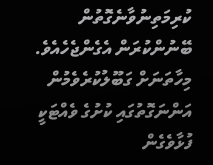ކުރިމަތިނުވާނެގޮތުން ބޭނުންކުރަން އެގެންޖެހެއެވެ.
މިހާތަނަށް ގަބޫލުކުރެވެމުން އަންނަގޮތުގައި ކުށުގެ ވެއްޓަކީ ފުޅާވެގެން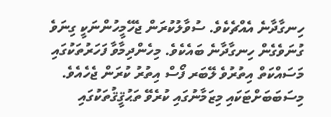ހިނގާދާނެ އެއްޗެކެވެ. ސުވާލުކުރަން ޖެހޭމީހުންނަކީ ގިނަވެ ގުނަވެގެން ހިނގާދާނެ ބައެކެވެ. މިހެންދިމާވާ ފަހަރުތަކުގައި މަސައްކަތް އިތުރުވެ ލޭބަރ ފޯސް އިތުރު ކުރަން ޖެހެއެވެ. މިސަބަބަށްޓަކައި މިޒަމާނުގައި ކުރެވޭ ތަޙުޤީޤުތަކުގައި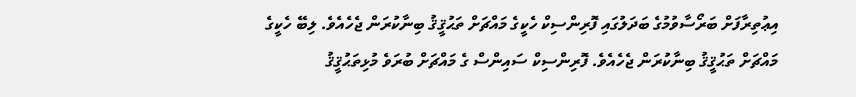އިޢުތިރާފަށް ބަރޯސާވުމުގެ ބަދަލުގައި ފޮރިންސިކް ހެކީގެ މައްޗަށް ތަޙުޤީޤު ބިނާކުރަން ޖެހެއެވެ. ލިބޭ ހެކީގެ މައްޗަށް ތަޙުޤީޤު ބިނާކުރަން ޖެހެއެވެ. ފޮރިންސިކް ސައިންސް ގެ މައްޗަށް ބުރަވެ މުޅިތަޙުޤީޤު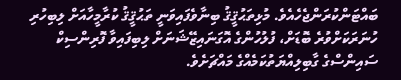ބައްޓަންކުރަންޖެހެއެވެ. މުޅިތަޙުޤީޤު ބިނާވެފައިވަނީ ތަޙުޤީޤު ކުރާމީހާއަށް ލިބިހުރި ހުނަރަކަށްވުރެ ބޮޑަށް، ފުލުހުންގެ އޮގަނައިޒޭޝަނަށް ލިބިފައިވާ ފޮރިންސިކް ސައިންސްގެ ގާބިލިއްޔަތުކަމެއްގެ މައްޗަށެވެ.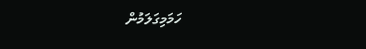ހަމަމިގަލަމުން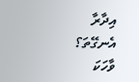އިދާރާ
އެނގޭތަ؟
ވާހަކަ